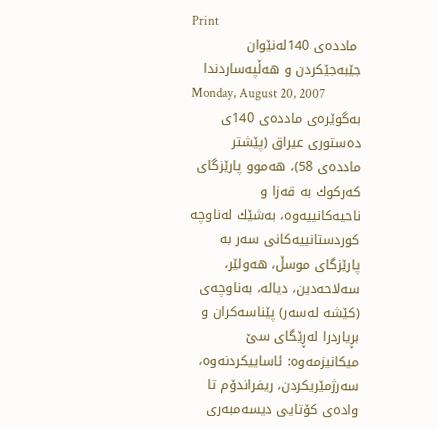Print
 مادده‌ی 140له‌نێوان جێبه‌جێكردن و هه‌ڵپه‌ساردندا
Monday, August 20, 2007
به‌گوێره‌ی‌ مادده‌ی‌ 140ی‌ ده‌ستوری‌ عیراق (پێشتر مادده‌ی‌ 58)، هه‌موو پارێزگای‌ كه‌ركوك به‌ قه‌زا و ناحیه‌كانییه‌وه‌، به‌شێك له‌ناوچه‌ كوردستانییه‌كانی‌ سه‌ر به‌ پارێزگای‌ موسڵ، هه‌ولێر، سه‌لاحه‌دین، دیاله‌، به‌ناوچه‌ی‌ (كێشه‌ له‌سه‌ر) پێناسه‌كران و بڕیاردرا له‌ڕێگای‌ سێ‌ میكانیزمه‌وه‌: ئاساییكردنه‌وه‌، سه‌رژمێریكردن، ریفراندۆم تا واده‌ی‌ كۆتایی‌ دیسه‌مبه‌ری‌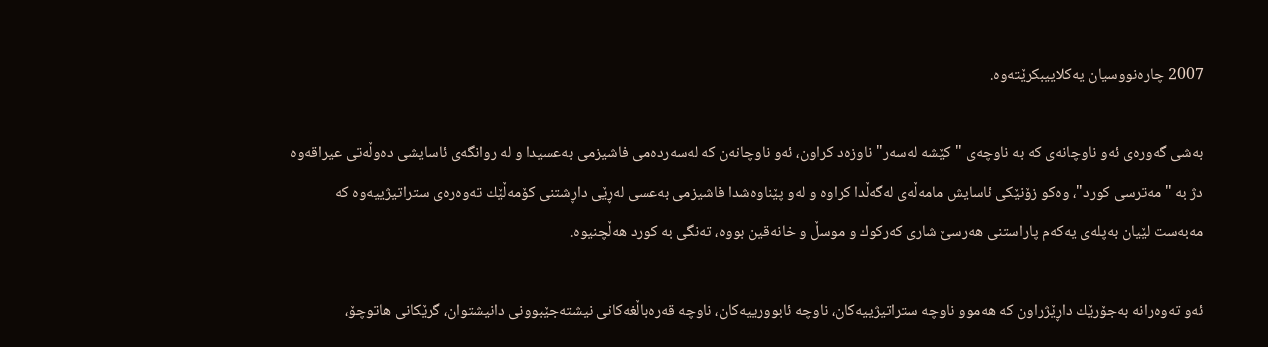2007 چاره‌نووسیان یه‌كلاییبكرێته‌وه‌.

به‌شی‌ گه‌وره‌ی‌ ئه‌و ناوچانه‌ی‌ كه‌ به‌ ناوچه‌ی‌ "كێشه‌ له‌سه‌ر" ناوزه‌د كراون، ئه‌و ناوچانه‌ن كه ‌له‌سه‌رده‌می‌ فاشیزمی‌ به‌عسیدا و له ‌روانگه‌ی‌ ئاسایشی‌ ده‌وڵه‌تی‌ عیراقه‌وه‌ دژ به‌ "مه‌ترسی‌ كورد"، وه‌كو زۆنێكی‌ ئاسایش مامه‌ڵه‌ی‌ له‌گه‌ڵدا كراوه‌ و له‌و پێناوه‌شدا فاشیزمی‌ به‌عسی‌ له‌ڕێی‌ داڕشتنی‌ كۆمه‌ڵێك ته‌وه‌ره‌ی‌ ستراتیژییه‌وه‌ كه‌ مه‌به‌ست لێیان به‌پله‌ی‌ یه‌كه‌م پاراستنی‌ هه‌رسێ‌ شاری‌ كه‌ركوك و موسڵ و خانه‌قین بووه‌، ته‌نگی‌ به‌ كورد هه‌ڵچنیوه‌.

ئه‌و ته‌وه‌رانه‌ به‌جۆرێك داڕێژراون كه‌ هه‌موو ناوچه‌ ستراتیژییه‌كان، ناوچه‌ ئابوورییه‌كان، ناوچه‌ قه‌ره‌باڵغه‌كانی‌ نیشته‌جێبوونی‌ دانیشتوان، گرێكانی‌ هاتوچۆ،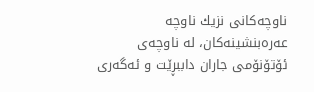ناوچه‌كانی‌ نزیك ناوچه‌ عه‌ره‌بنشینه‌كان، له‌ ناوچه‌ی‌ ئۆتۆنۆمی‌ جاران داببڕێت و ئه‌گه‌ری‌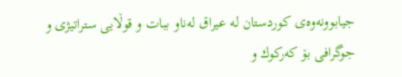جیابوونه‌وه‌ی‌ كوردستان له‌ عیراق له‌ناو ببات و قوڵایی‌ ستراتیژی‌ و جوگرافی بۆ كه‌ركوك و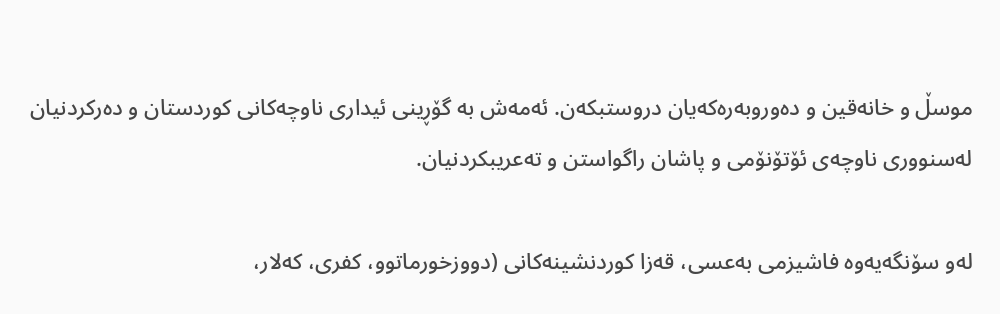موسڵ و خانه‌قین و ده‌وروبه‌ره‌كه‌یان دروستبكه‌ن. ئه‌مه‌ش به‌ گۆڕینی‌ ئیداری‌ ناوچه‌كانی‌ كوردستان و ده‌ركردنیان له‌سنووری‌ ناوچه‌ی‌ ئۆتۆنۆمی‌ و پاشان راگواستن و ته‌عریبكردنیان.

له‌و سۆنگه‌یه‌وه‌ فاشیزمی‌ به‌عسی‌، قه‌زا كوردنشینه‌كانی‌ (دووزخورماتوو، كفری‌، كه‌لار،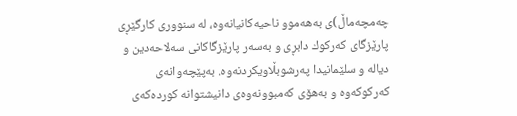چه‌مچه‌ماڵ)ی‌ به‌هه‌موو ناحیه‌كانیانه‌وه‌، له‌ سنووری‌ كارگێڕی‌ پارێزگای‌ كه‌ركوك دابڕی‌ و به‌سه‌ر پارێزگاكانی‌ سه‌لاحه‌دین و دیاله‌ و سلێمانیدا په‌رشوبڵاویكردنه‌وه‌. به‌پێچه‌وانه‌ی‌ كه‌ركوكه‌وه‌ و به‌هۆی‌ كه‌مبوونه‌وه‌ی‌ دانیشتوانه‌ كورده‌كه‌ی‌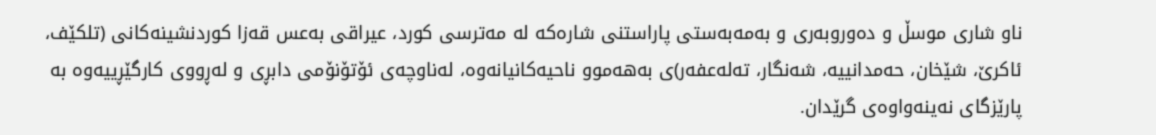ناو شاری‌ موسڵ و ده‌وروبه‌ری‌ و به‌مه‌به‌ستی‌ پاراستنی‌ شاره‌كه‌ له‌ مه‌ترسی‌ كورد، عیراقی‌ به‌عس قه‌زا كوردنشینه‌كانی‌ (تلكێف، ئاكرێ‌، شێخان، حه‌مدانییه‌، شه‌نگار، ته‌له‌عفه‌ر)ی‌ به‌هه‌موو ناحیه‌كانیانه‌وه‌، له‌ناوچه‌ی‌ ئۆتۆنۆمی‌ دابڕی‌ و له‌ڕووی‌ كارگێڕییه‌وه‌ به‌ پارێزگای‌ نه‌ینه‌واوه‌ی‌ گرێدان.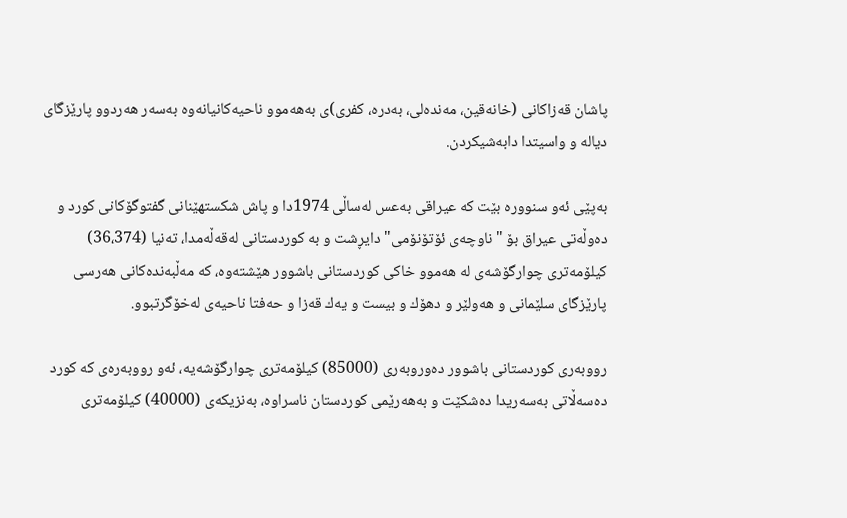پاشان قه‌زاكانی‌ (خانه‌قین، مه‌نده‌لی‌، به‌دره‌، كفری‌)ی‌ به‌هه‌موو ناحیه‌كانیانه‌وه‌ به‌سه‌ر هه‌ردوو پارێزگای‌ دیاله‌ و واسیتدا دابه‌شیكردن.

به‌پێی‌ ئه‌و سنووره‌ بێت كه‌ عیراقی‌ به‌عس له‌ساڵی‌ 1974دا و پاش شكستهێنانی‌ گفتوگۆكانی‌ كورد و ده‌وڵه‌تی‌ عیراق بۆ "ناوچه‌ی‌ ئۆتۆنۆمی‌" دایڕشت و به‌ كوردستانی‌ له‌قه‌ڵه‌مدا، ته‌نیا (36،374) كیلۆمه‌تری‌ چوارگۆشه‌ی‌ له‌ هه‌موو خاكی‌ كوردستانی‌ باشوور هێشته‌وه‌، كه‌ مه‌ڵبه‌نده‌كانی‌ هه‌رسی‌ پارێزگای‌ سلێمانی‌ و هه‌ولێر و دهۆك و بیست و یه‌ك قه‌زا و حه‌فتا ناحیه‌ی‌ له‌خۆگرتبوو.

رووبه‌ری‌ كوردستانی‌ باشوور ده‌وروبه‌ری‌ (85000) كیلۆمه‌تری‌ چوارگۆشه‌یه‌، ئه‌و رووبه‌ره‌ی‌ كه‌ كورد ده‌سه‌ڵاتی‌ به‌سه‌ریدا ده‌شكێت و به‌هه‌رێمی‌ كوردستان ناسراوه‌، به‌نزیكه‌ی‌ (40000) كیلۆمه‌تری‌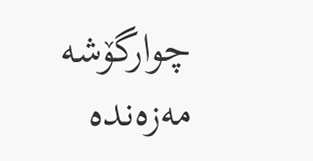چوارگۆشه‌ مه‌زه‌نده‌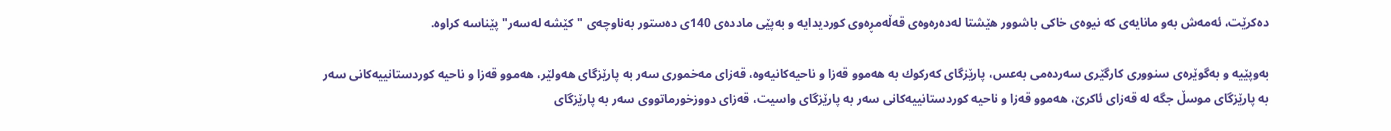ده‌كرێت، ئه‌مه‌ش به‌و مانایه‌ی‌ كه‌ نیوه‌ی‌ خاكی‌ باشوور هێشتا له‌ده‌ره‌وه‌ی‌ قه‌ڵه‌مڕه‌وی‌ كوردیدایه‌ و به‌پێی‌ مادده‌ی‌ 140ی‌ ده‌ستور به‌ناوچه‌ی‌ "كێشه‌ له‌سه‌ر" پێناسه‌ كراوه‌.

به‌وپێیه‌ و به‌گوێره‌ی‌ سنووری‌ كارگێری‌ سه‌رده‌می‌ به‌عس، پارێزگای‌ كه‌ركوك به‌ هه‌موو قه‌زا و ناحیه‌كانیه‌وه‌، قه‌زای‌ مه‌خموری‌ سه‌ر به‌ پارێزگای‌ هه‌ولێر، هه‌موو قه‌زا و ناحیه‌ كوردستانییه‌كانی‌ سه‌ر به‌ پارێزگای‌ موسڵ جگه‌ له‌ قه‌زای‌ ئاكرێ، هه‌موو قه‌زا و ناحیه‌ كوردستانییه‌كانی‌ سه‌ر به ‌پارێزگای‌ واسیت، قه‌زای‌ دووزخورماتووی‌ سه‌ر به ‌پارێزگای‌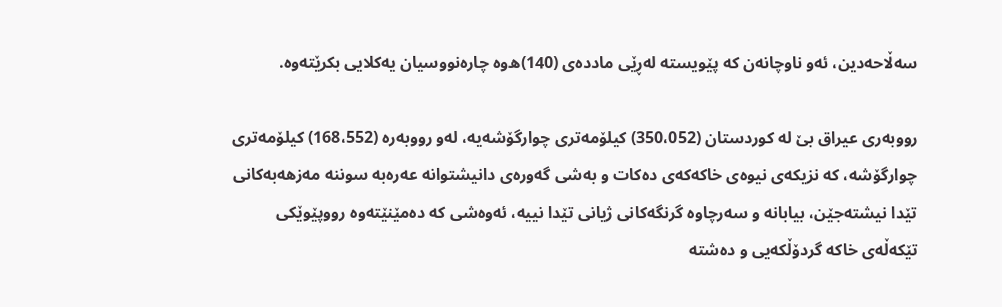سه‌ڵاحه‌دین، ئه‌و ناوچانه‌ن كه‌ پێویسته‌ له‌ڕێی‌ مادده‌ی‌ (140)ه‌وه‌ چاره‌نووسیان یه‌كلایی بكرێته‌وه‌.

رووبه‌ری‌ عیراق بێ‌ له ‌كوردستان (350،052) كیلۆمه‌تری‌ چوارگۆشه‌یه‌، له‌و رووبه‌ره‌ (168،552) كیلۆمه‌تری‌ چوارگۆشه‌، كه‌ نزیكه‌ی‌ نیوه‌ی‌ خاكه‌كه‌ی‌ ده‌كات و به‌شی‌ گه‌وره‌ی‌ دانیشتوانه‌ عه‌ره‌به‌ سوننه‌ مه‌زهه‌به‌كانی‌ تێدا نیشته‌جێن، بیابانه‌ و سه‌رچاوه‌ گرنگه‌كانی‌ ژیانی‌ تێدا نییه‌، ئه‌وه‌شی‌ كه‌ ده‌مێنێته‌وه‌ رووپێوێكی‌ تێكه‌ڵه‌ی‌ خاكه‌ گردۆڵكه‌یی‌ و ده‌شته‌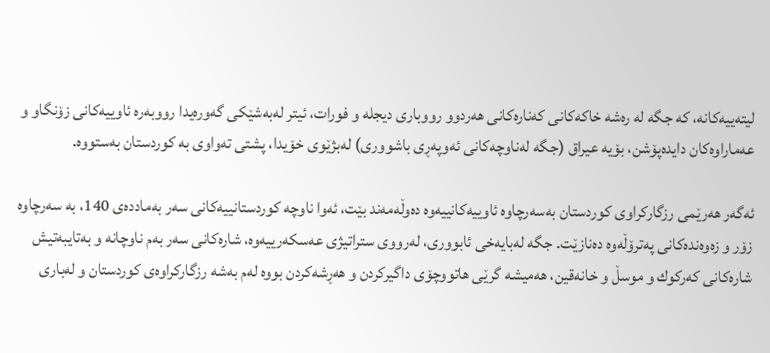لیته‌ییه‌كانه‌، كه‌ جگه‌ له‌ ره‌شه‌ خاكه‌كانی‌ كه‌ناره‌كانی‌ هه‌ردوو رووباری‌ دیجله‌ و فورات، ئیتر له‌به‌شێكی‌ گه‌وره‌یدا رووبه‌ره‌ ئاوییه‌كانی‌ زۆنگاو و عه‌ماراوه‌كان دایده‌پۆشن، بۆیه‌ عیراق (جگه‌ له‌ناوچه‌كانی‌ ئه‌وپه‌ڕی‌ باشووری‌) له‌بژێوی‌ خۆیدا، پشتی‌ ته‌واوی‌ به‌ كوردستان به‌ستووه‌.

ئه‌گه‌ر هه‌رێمی‌ رزگاركراوی‌ كوردستان به‌سه‌رچاوه‌ ئاوییه‌كانییه‌وه‌ ده‌وڵه‌مه‌ند بێت، ئه‌وا ناوچه‌ كوردستانییه‌كانی‌ سه‌ر به‌مادده‌ی‌ 140، به‌ سه‌رچاوه‌ زۆر و زه‌وه‌نده‌كانی‌ په‌ترۆڵه‌وه‌ ده‌نازێت. جگه‌ له‌بایه‌خی‌ ئابووری‌، له‌رووی‌ ستراتیژی‌ عه‌سكه‌رییه‌وه‌، شاره‌كانی‌ سه‌ر به‌م ناوچانه‌ و به‌تایبه‌تیش شاره‌كانی‌ كه‌ركوك و موسڵ و خانه‌قین، هه‌میشه‌ گرێی‌ هاتووچۆی‌ داگیركردن و هه‌ڕشه‌كردن بووه‌ له‌م به‌شه‌ رزگاركراوه‌ی‌ كوردستان و له‌باری‌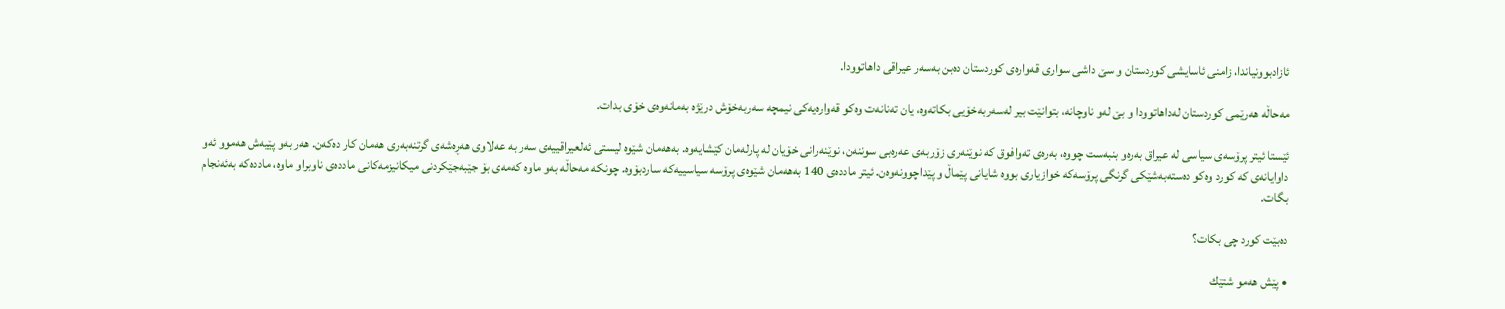ئازادبوونیاندا، زامنی‌ ئاسایشی‌ كوردستان و سێ‌ داشی‌ سواری‌ قه‌واره‌ی‌ كوردستان ده‌بن به‌سه‌ر عیراقی‌ داهاتوودا.

مه‌حاڵه‌ هه‌رێمی‌ كوردستان له‌داهاتوودا و بێ‌ له‌و ناوچانه‌، بتوانێت بیر له‌سه‌ربه‌خۆیی‌ بكاته‌وه‌، یان ته‌نانه‌ت وه‌كو قه‌واره‌یه‌كی‌ نیمچه‌ سه‌ربه‌خۆش درێژه‌ به‌مانه‌وه‌ی‌ خۆی‌ بدات.

ئێستا ئیتر پرۆسه‌ی‌ سیاسی‌ له‌ عیراق به‌ره‌و بنبه‌ست چووه‌، به‌ره‌ی‌ ته‌وافوق كه‌ نوێنه‌ری‌ زۆربه‌ی‌ عه‌ره‌بی‌ سوننه‌ن، نوێنه‌رانی‌ خۆیان له‌ پارله‌مان كێشایه‌وه‌. به‌هه‌مان شێوه‌ لیستی‌ ئه‌لعیراقییه‌ی‌ سه‌ر به‌ عه‌لاوی‌ هه‌ڕه‌شه‌ی‌ گرتنه‌به‌ری‌ هه‌مان كار ده‌كه‌ن. هه‌ر به‌و پێیه‌ش هه‌موو ئه‌و داوایانه‌ی‌ كه‌ كورد وه‌كو ده‌سته‌به‌شێكی‌ گرنگی‌ پرۆسه‌كه‌ خوازیاری‌ بووه‌ شایانی‌ پێماڵ و پێداچوونه‌وه‌ن. ئیتر مادده‌ی‌ 140 به‌هه‌مان شێوه‌ی‌ پرۆسه‌ سیاسییه‌كه‌ ساردبۆوه‌. چونكه‌ مه‌حاڵه‌ به‌و ماوه‌ كه‌مه‌ی‌ بۆ جێبه‌جێكردنی‌ میكانیزمه‌كانی‌ مادده‌ی‌ ناوبراو ماوه‌، مادده‌كه‌ به‌ئه‌نجام بگات.

ده‌بێت كورد چی‌ بكات؟

• پێش هه‌مو شتێك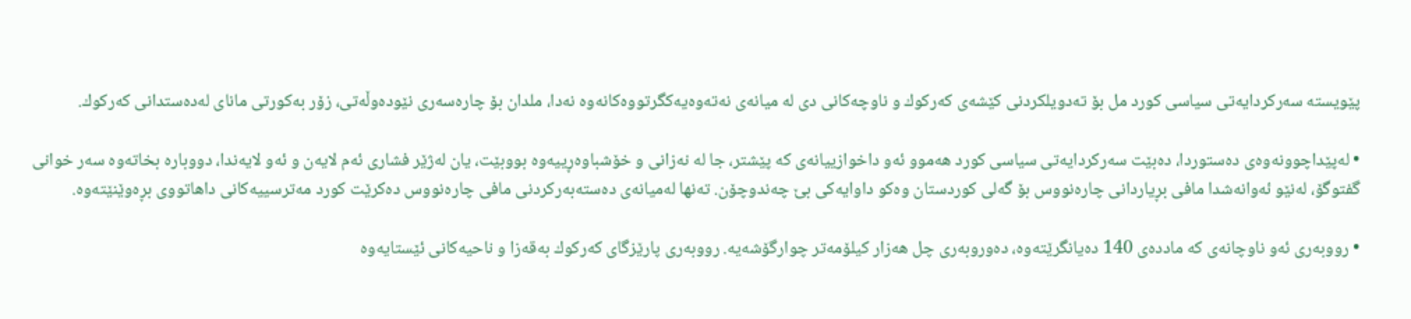پێویسته‌ سه‌ركردایه‌تی‌ سیاسی‌ كورد مل بۆ ته‌دویلكردنی‌ كێشه‌ی‌ كه‌ركوك و ناوچه‌كانی‌ دی‌ له‌ میانه‌ی‌ نه‌ته‌وه‌یه‌كگرتووه‌كانه‌وه‌ نه‌دا، ملدان بۆ چاره‌سه‌ری‌ نێوده‌وڵه‌تی‌، زۆر به‌كورتی‌ مانای‌ له‌ده‌ستدانی‌ كه‌ركوك.

• له‌پێداچوونه‌وه‌ی‌ ده‌ستوردا، ده‌بێت سه‌ركردایه‌تی‌ سیاسی‌ كورد هه‌موو ئه‌و داخوازییانه‌ی‌ كه‌ پێشتر، جا له‌ نه‌زانی‌ و خۆشباوه‌ڕییه‌وه‌ بووبێت، یان له‌ژێر فشاری‌ ئه‌م لایه‌ن و ئه‌و لایه‌ندا، دووباره‌ بخاته‌وه‌ سه‌ر خوانی‌ گفتوگۆ، له‌نێو ئه‌وانه‌شدا مافی‌ بڕیاردانی‌ چاره‌نووس بۆ گه‌لی‌ كوردستان وه‌كو داوایه‌كی‌ بێ‌ چه‌ندوچۆن. ته‌نها له‌میانه‌ی‌ ده‌سته‌به‌ركردنی‌ مافی‌ چاره‌نووس ده‌كرێت كورد مه‌ترسییه‌كانی‌ داهاتووی‌ بڕه‌وێنێته‌وه‌.

• رووبه‌ری‌ ئه‌و ناوچانه‌ی‌ كه‌ مادده‌ی‌ 140 ده‌یانگرێته‌وه‌، ده‌وروبه‌ری‌ چل هه‌زار كیلۆمه‌تر چوارگۆشه‌یه‌. رووبه‌ری‌ پارێزگای‌ كه‌ركوك به‌قه‌زا و ناحیه‌كانی ئێستایه‌وه‌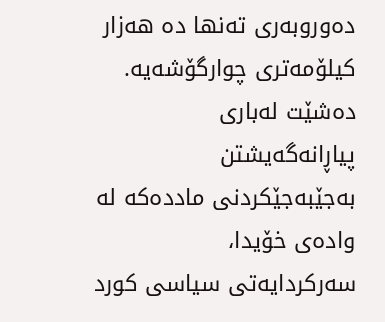ده‌وروبه‌ری‌ ته‌نها ده‌ هه‌زار كیلۆمه‌تری‌ چوارگۆشه‌یه‌. ده‌شێت له‌باری‌ پیاڕانه‌گه‌یشتن به‌جێبه‌جێكردنی‌ مادده‌كه‌ له‌ واده‌ی‌ خۆیدا، سه‌ركردایه‌تی‌ سیاسی‌ كورد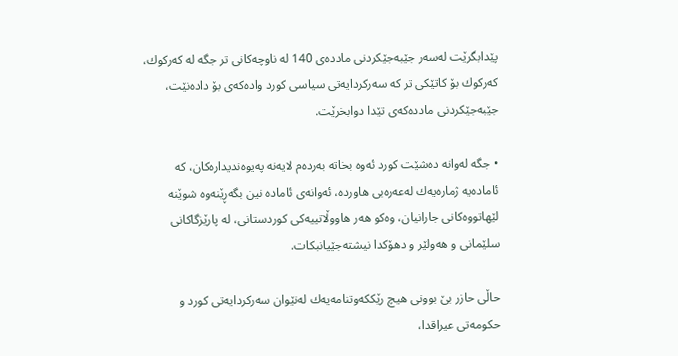پێدابگرێت له‌سه‌ر جێبه‌جێكردنی‌ مادده‌ی‌ 140 له‌ ناوچه‌كانی‌ تر جگه‌ له‌ كه‌ركوك، كه‌ركوك بۆ كاتێكی‌ تر كه‌ سه‌ركردایه‌تی‌ سیاسی‌ كورد واده‌كه‌ی‌ بۆ داده‌نێت، جێبه‌جێكردنی‌ مادده‌كه‌ی‌ تێدا دوابخرێت.

• جگه‌ له‌وانه‌ ده‌شێت كورد ئه‌وه‌ بخاته‌ به‌رده‌م لایه‌نه‌ په‌یوه‌ندیداره‌كان، كه‌ ئاماده‌یه‌ ژماره‌یه‌ك له‌عه‌ره‌بی‌ هاورده‌، ئه‌وانه‌ی‌ ئاماده‌ نین بگه‌ڕێنه‌وه‌ شوێنه‌ لێهاتووه‌كانی‌ جارانیان، وه‌كو هه‌ر هاووڵاتییه‌كی‌ كوردستانی‌، له ‌پارێزگاكانی‌ سلێمانی‌ و هه‌ولێر و دهۆكدا نیشته‌جێیانبكات.

حاڵی‌ حازر بێ بوونی‌ هیچ رێكکه‌وتنامه‌یه‌ك له‌نێوان سه‌ركردایه‌تی‌ كورد و حكومه‌تی‌ عیراقدا،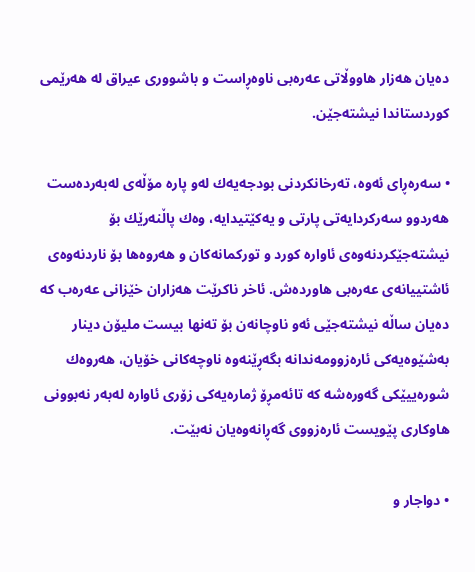ده‌یان هه‌زار هاووڵاتی‌ عه‌ره‌بی‌ ناوه‌ڕاست و باشووری‌ عیراق له‌ هه‌رێمی‌ كوردستاندا نیشته‌جێن.

• سه‌ره‌ڕای‌ ئه‌وه‌، ته‌رخانكردنی‌ بودجه‌یه‌ك له‌و پاره‌ مۆڵه‌ی‌ له‌به‌رده‌ست هه‌ردوو سه‌ركردایه‌تی‌ پارتی‌ و یه‌كێتیدایه‌، وه‌ك پاڵنه‌رێك بۆ نیشته‌جێكردنه‌وه‌ی‌ ئاواره‌ كورد و توركمانه‌كان و هه‌روه‌ها بۆ ناردنه‌وه‌ی‌ ئاشتییانه‌ی‌ عه‌ره‌بی‌ هاورده‌ش. ئاخر ناكرێت هه‌زاران خێزانی‌ عه‌ره‌ب كه‌ ده‌یان ساڵه‌ نیشته‌جێی‌ ئه‌و ناوچانه‌ن بۆ ته‌نها بیست ملیۆن دینار به‌شێوه‌یه‌كی‌ ئاره‌زوومه‌ندانه‌ بگه‌ڕێنه‌وه‌ ناوچه‌كانی‌ خۆیان، هه‌روه‌ك شوره‌ییێكی‌ گه‌وره‌شه‌ كه‌ تائه‌مڕۆ ژماره‌یه‌كی‌ زۆری‌ ئاواره‌ له‌به‌ر نه‌بوونی‌ هاوكاری‌ پێویست ئاره‌زووی‌ گه‌ڕانه‌وه‌یان نه‌بێت.

• دواجار و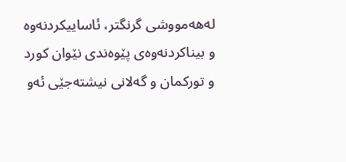له‌هه‌مووشی‌ گرنگتر، ئاساییكردنه‌وه‌ و بیناكردنه‌وه‌ی‌ پێوه‌ندی‌ نێوان كورد و توركمان و گه‌لانی‌ نیشته‌جێی‌ ئه‌و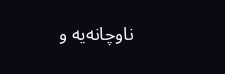ناوچانه‌یه‌ و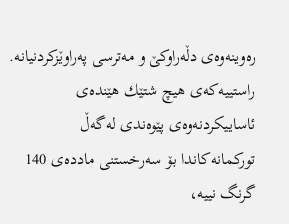ره‌وینه‌وه‌ی‌ دڵه‌راوكێ و مه‌ترسی‌ په‌راوێزكردنیانه‌. راستییه‌كه‌ی‌ هیچ شتێك هێنده‌ی‌ ئاساییكردنه‌وه‌ی‌ پێوه‌ندی‌ له‌گه‌ڵ توركمانه‌كاندا بۆ سه‌رخستنی‌ مادده‌ی‌ 140 گرنگ نییه‌،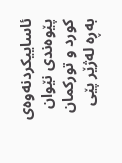ئاساییكردنه‌وه‌ی‌ پێوه‌ندی‌ نێوان كورد و توركمان به‌ڕه‌ له‌ژێر پێی‌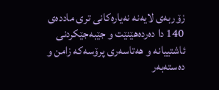زۆربه‌ی‌ لایه‌نه‌ نه‌یاره‌كانی‌ تری‌ مادده‌ی‌ 140 دا ده‌رده‌هێنێت و جێبه‌جێكردنی‌ ئاشتییانه‌ و هه‌تاسه‌ری‌ پرۆسه‌كه‌ زامن و ده‌سته‌به‌ر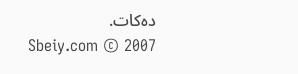ده‌كات.
Sbeiy.com © 2007